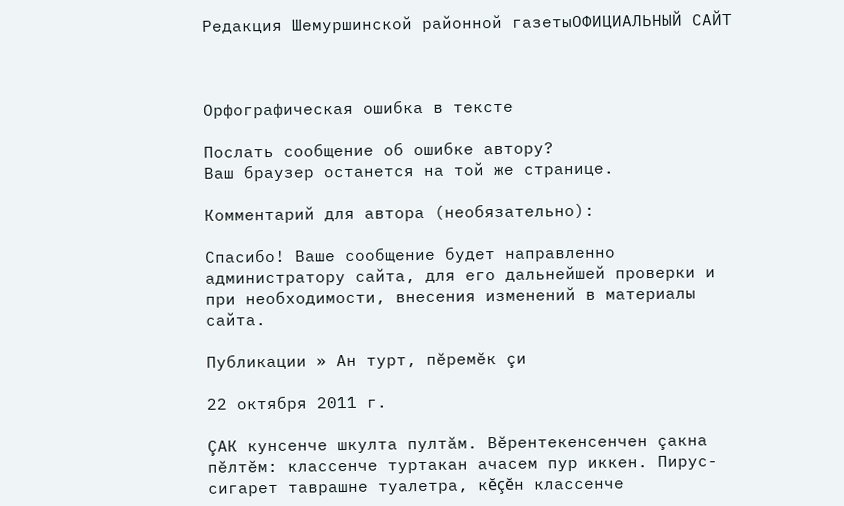Редакция Шемуршинской районной газетыОФИЦИАЛЬНЫЙ САЙТ



Орфографическая ошибка в тексте

Послать сообщение об ошибке автору?
Ваш браузер останется на той же странице.

Комментарий для автора (необязательно):

Спасибо! Ваше сообщение будет направленно администратору сайта, для его дальнейшей проверки и при необходимости, внесения изменений в материалы сайта.

Публикации » Ан турт, пĕремĕк çи

22 октября 2011 г.

ÇАК кунсенче шкулта пултăм. Вĕрентекенсенчен çакна пĕлтĕм: классенче туртакан ачасем пур иккен. Пирус-сигарет таврашне туалетра, кĕçĕн классенче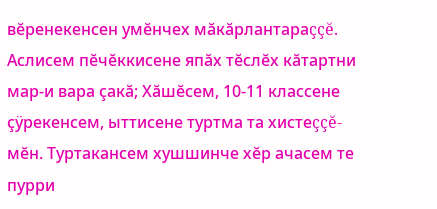вĕренекенсен умĕнчех мăкăрлантараççĕ. Аслисем пĕчĕккисене япăх тĕслĕх кăтартни мар-и вара çакă; Хăшĕсем, 10-11 классене çÿрекенсем, ыттисене туртма та хистеççĕ-мĕн. Туртакансем хушшинче хĕр ачасем те пурри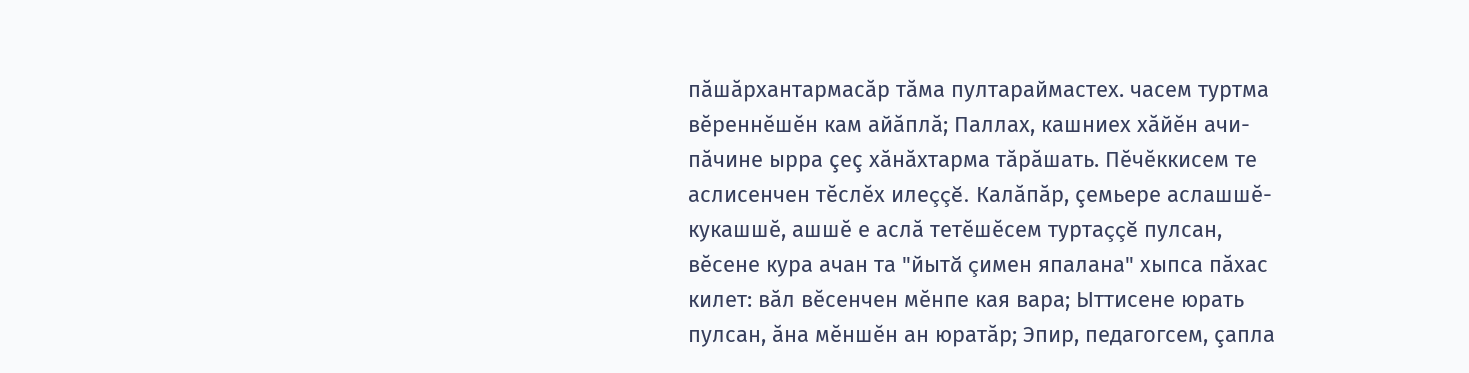пăшăрхантармасăр тăма пултараймастех. часем туртма вĕреннĕшĕн кам айăплă; Паллах, кашниех хăйĕн ачи-пăчине ырра çеç хăнăхтарма тăрăшать. Пĕчĕккисем те аслисенчен тĕслĕх илеççĕ. Калăпăр, çемьере аслашшĕ-кукашшĕ, ашшĕ е аслă тетĕшĕсем туртаççĕ пулсан, вĕсене кура ачан та "йытă çимен япалана" хыпса пăхас килет: вăл вĕсенчен мĕнпе кая вара; Ыттисене юрать пулсан, ăна мĕншĕн ан юратăр; Эпир, педагогсем, çапла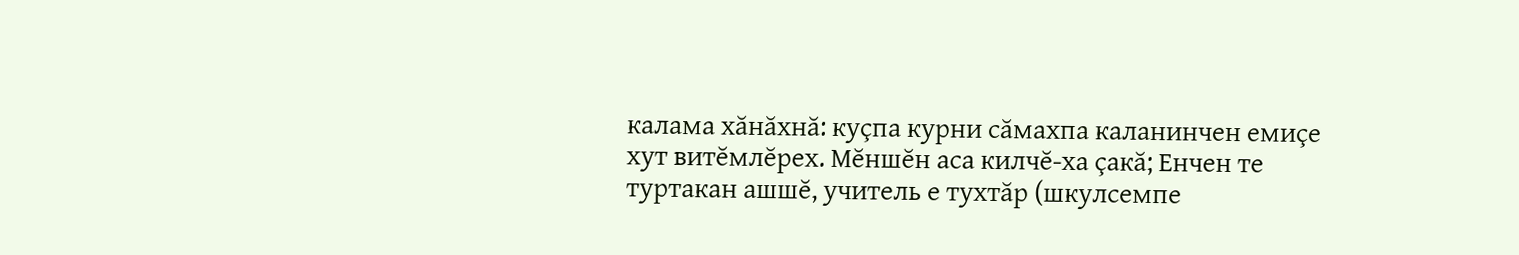калама хăнăхнă: куçпа курни сăмахпа каланинчен емиçе хут витĕмлĕрех. Мĕншĕн аса килчĕ-ха çакă; Енчен те туртакан ашшĕ, учитель е тухтăр (шкулсемпе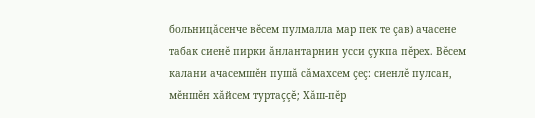больницăсенче вĕсем пулмалла мар пек те çав) ачасене табак сиенĕ пирки ăнлантарнин усси çукпа пĕрех. Вĕсем калани ачасемшĕн пушă сăмахсем çеç: сиенлĕ пулсан, мĕншĕн хăйсем туртаççĕ; Хăш-пĕр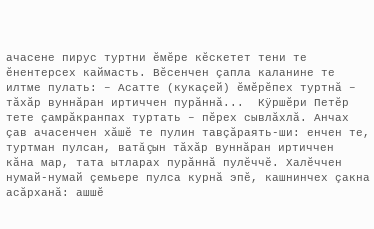ачасене пирус туртни ĕмĕре кĕскетет тени те ĕнентерсех каймасть. Вĕсенчен çапла каланине те илтме пулать: – Асатте (кукаçей) ĕмĕрĕпех туртнă – тăхăр вуннăран иртиччен пурăннă...  Кÿршĕри Петĕр тете çамрăкранпах туртать – пĕрех сывлăхлă. Анчах çав ачасенчен хăшĕ те пулин тавçăраять-ши: енчен те, туртман пулсан, ватă çын тăхăр вуннăран иртиччен кăна мар, тата ытларах пурăннă пулĕччĕ. Халĕччен нумай-нумай çемьере пулса курнă эпĕ, кашнинчех çакна асăрханă: ашшĕ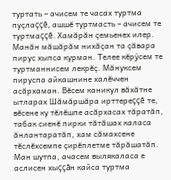туртать – ачисем те часах туртма пуçлаççĕ, ашшĕ туртмасть – ачисем те туртмаççĕ. Хамăрăн çемьенех илер. Манăн мăшăрăм нихăçан та çăвара пирус хыпса курман. Телее кĕрÿсем те туртманнисем лекрĕç. Мăнуксем пируспа айкашнине халĕччен асăрхаман. Вĕсем каникул вăхăтне ытларах Шăмăршăра ирттереççĕ те, вĕсене ку тĕлĕшпе асăрхасах тăратăп, табак сиенĕ пирки тăтăшах каласа ăнлантаратăп, хам сăмахсене тĕслĕхсемпе çирĕплетме тăрăшатăп. Ман шутпа, ачасем вылякаласа е аслисен хыççăн кайса туртма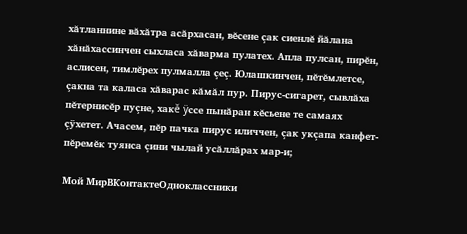хăтланнине вăхăтра асăрхасан, вĕсене çак сиенлĕ йăлана хăнăхассинчен сыхласа хăварма пулатех. Апла пулсан, пирĕн, аслисен, тимлĕрех пулмалла çеç. Юлашкинчен, пĕтĕмлетсе, çакна та каласа хăварас кăмăл пур. Пирус-сигарет, сывлăха пĕтернисĕр пуçне, хакĕ ÿссе пынăран кĕсьене те самаях çÿхетет. Ачасем, пĕр пачка пирус иличчен, çак укçапа канфет-пĕремĕк туянса çини чылай усăллăрах мар-и;

Мой МирВКонтактеОдноклассники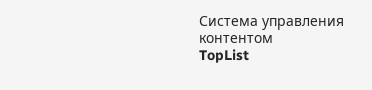Система управления контентом
TopList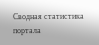Сводная статистика портала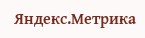Яндекс.Метрика